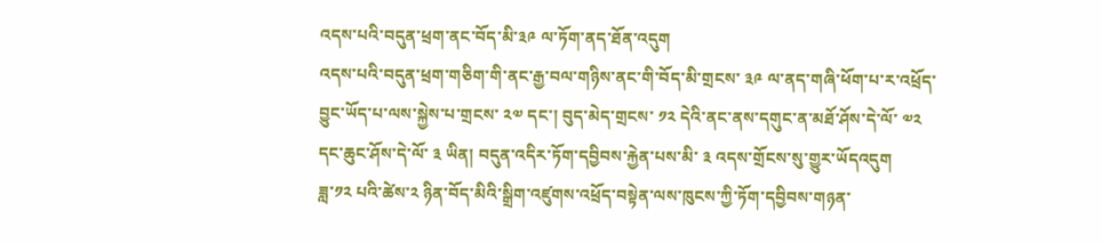འདས་པའི་བདུན་ཕྲག་ནང་བོད་མི་༣༩ ལ་ཏོག་ནད་ཐོན་འདུག
འདས་པའི་བདུན་ཕྲག་གཅིག་གི་ནང་རྒྱ་བལ་གཉིས་ནང་གི་བོད་མི་གྲངས་ ༣༩ ལ་ནད་གཞི་ཕོག་པ་ར་འཕྲོད་བྱུང་ཡོད་པ་ལས་སྐྱེས་པ་གྲངས་ ༢༧ དང་། བུད་མེད་གྲངས་ ༡༢ དེའི་ནང་ནས་དགུང་ན་མཐོ་ཤོས་དེ་ལོ་ ༧༢ དང་ཆུང་ཤོས་དེ་ལོ་ ༣ ཡིན། བདུན་འདིར་ཏོག་དབྱིབས་རྐྱེན་པས་མི་ ༣ འདས་གྲོངས་སུ་གྱུར་ཡོདའདུག
ཟླ་༡༢ པའི་ཚེས་༢ ཉིན་བོད་མིའི་སྒྲིག་འཛུགས་འཕྲོད་བསྟེན་ལས་ཁུངས་ཀྱི་ཏོག་དབྱིབས་གཉན་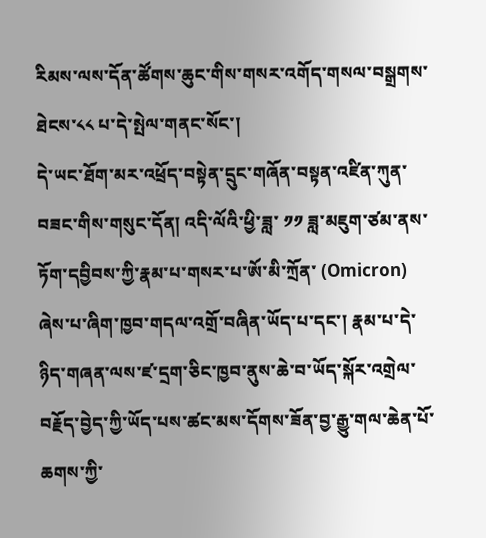རིམས་ལས་དོན་ཚོགས་ཆུང་གིས་གསར་འགོད་གསལ་བསྒྲགས་ཐེངས་༨༨ པ་དེ་སྤེལ་གནང་སོང་།
དེ་ཡང་ཐོག་མར་འཕྲོད་བསྟེན་དྲུང་གཞོན་བསྟན་འཛིན་ཀུན་བཟང་གིས་གསུང་དོན། འདི་ལོའི་ཕྱི་ཟླ་ ༡༡ ཟླ་མཇུག་ཙམ་ནས་ཏོག་དབྱིབས་ཀྱི་རྣམ་པ་གསར་པ་ཨོ་མི་ཀྲོན་ (Omicron) ཞེས་པ་ཞིག་ཁྱབ་གདལ་འགྲོ་བཞིན་ཡོད་པ་དང་། རྣམ་པ་དེ་ཉིད་གཞན་ལས་ཛ་དྲག་ཅིང་ཁྱབ་ནུས་ཆེ་བ་ཡོད་སྐོར་འགྲེལ་བརྗོད་བྱེད་ཀྱི་ཡོད་པས་ཚང་མས་དོགས་ཟོན་བྱ་རྒྱུ་གལ་ཆེན་པོ་ཆགས་ཀྱི་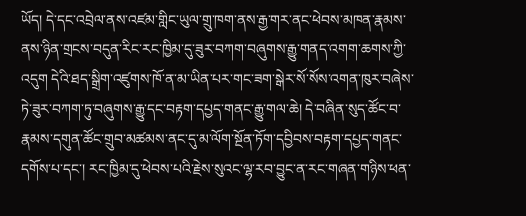ཡོད། དེ་དང་འབྲེལ་ནས་འཛམ་གླིང་ཡུལ་གྲུ་ཁག་ནས་རྒྱ་གར་ནང་ཕེབས་མཁན་རྣམས་ནས་ཉིན་གྲངས་བདུན་རིང་རང་ཁྱིམ་དུ་ཟུར་བཀག་བཞུགས་རྒྱུ་གནད་འགག་ཆགས་ཀྱི་འདུག དེའི་ཐད་སྒྲིག་འཛུགས་ཁོ་ན་མ་ཡིན་པར་གང་ཟག་སྒེར་སོ་སོས་འགན་ཁུར་བཞེས་ཏེ་ཟུར་བཀག་ཏུ་བཞུགས་རྒྱུ་དང་བརྟག་དཔྱད་གནང་རྒྱུ་གལ་ཆེ། དེ་བཞིན་སུད་ཚོང་བ་རྣམས་དགུན་ཚོང་གྲུབ་མཚམས་ནང་དུ་མ་ལོག་སྔོན་ཏོག་དབྱིབས་བརྟག་དཔྱད་གནང་དགོས་པ་དང་། རང་ཁྱིམ་དུ་ཕེབས་པའི་རྗེས་སུའང་ལྷ་རབ་བྱུང་ན་རང་གཞན་གཉིས་ཕན་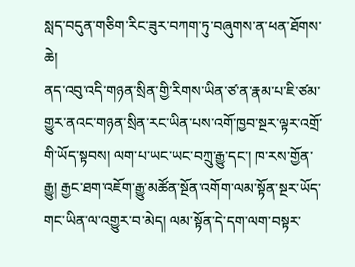སླད་བདུན་གཅིག་རིང་ཟུར་བཀག་ཏུ་བཞུགས་ན་ཕན་ཐོགས་ཆེ།
ནད་འབུ་འདི་གཉན་སྲིན་གྱི་རིགས་ཡིན་ཙ་ན་རྣམ་པ་ཇི་ཙམ་གྱུར་ནའང་གཉན་སྲིན་རང་ཡིན་པས་འགོ་ཁྱབ་སྔར་ལྟར་འགྲོ་གི་ཡོད་སྟབས། ལག་པ་ཡང་ཡང་བཀྲུ་རྒྱུ་དང་། ཁ་རས་གྱོན་རྒྱུ། རྒྱང་ཐག་འཇོག་རྒྱུ་མཚོན་སྔོན་འགོག་ལམ་སྟོན་སྔར་ཡོད་གང་ཡིན་ལ་འགྱུར་བ་མེད། ལམ་སྟོན་དེ་དག་ལག་བསྟར་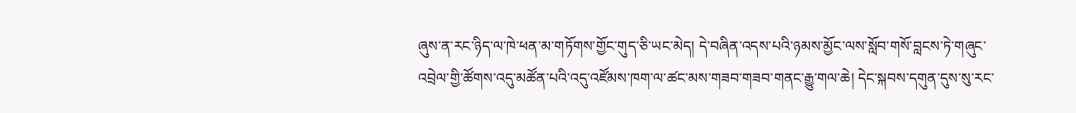ཞུས་ན་རང་ཉིད་ལ་ཁེ་ཕན་མ་གཏོགས་གྱོང་གུད་ཅི་ཡང་མེད། དེ་བཞིན་འདས་པའི་ཉམས་མྱོང་ལས་སློབ་གསོ་བླངས་ཏེ་གཞུང་འབྲེལ་གྱི་ཚོགས་འདུ་མཚོན་པའི་འདུ་འཛོམས་ཁག་ལ་ཚང་མས་གཟབ་གཟབ་གནང་རྒྱུ་གལ་ཆེ། དེང་སྐབས་དགུན་དུས་སུ་རང་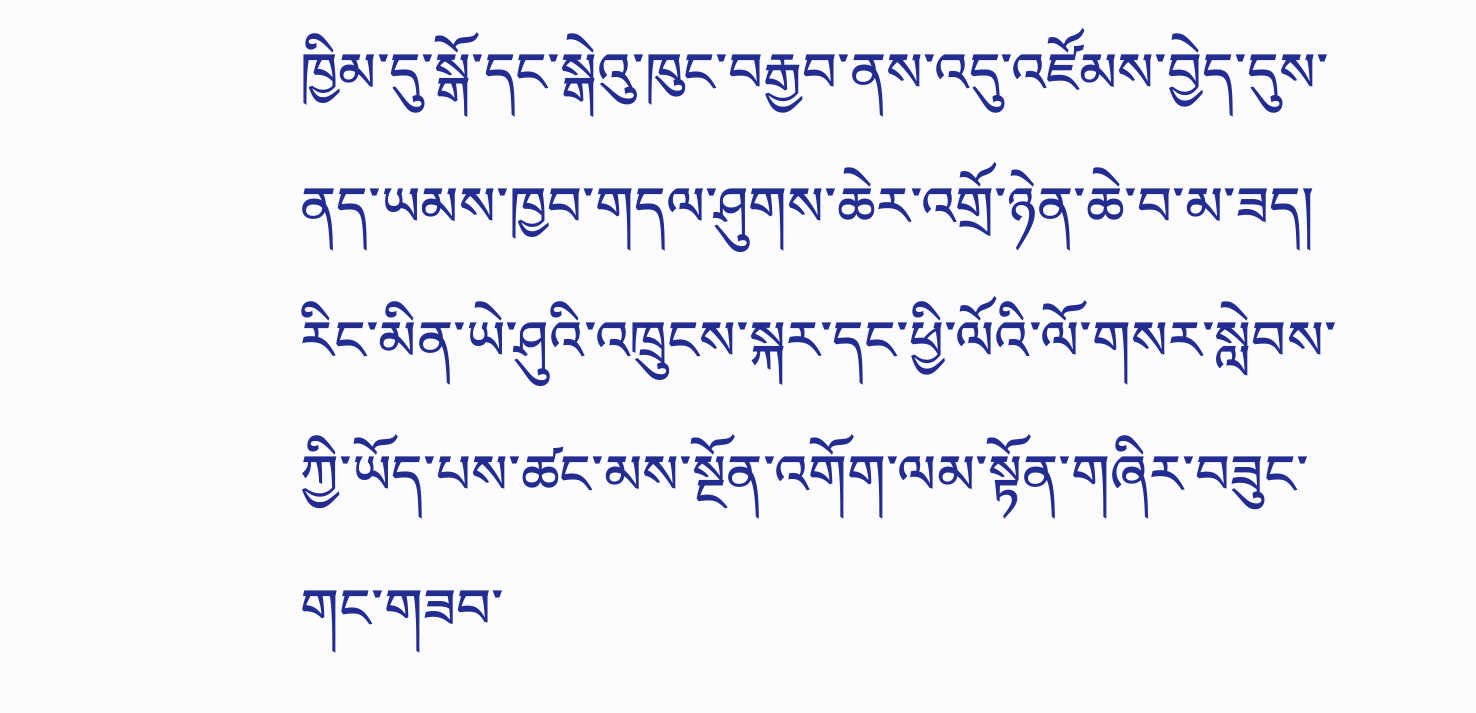ཁྱིམ་དུ་སྒོ་དང་སྒེའུ་ཁུང་བརྒྱབ་ནས་འདུ་འཛོམས་བྱེད་དུས་ནད་ཡམས་ཁྱབ་གདལ་ཤུགས་ཆེར་འགྲོ་ཉེན་ཆེ་བ་མ་ཟད། རིང་མིན་ཡེ་ཤུའི་འཁྲུངས་སྐར་དང་ཕྱི་ལོའི་ལོ་གསར་སླེབས་ཀྱི་ཡོད་པས་ཚང་མས་སྔོན་འགོག་ལམ་སྟོན་གཞིར་བཟུང་གང་གཟབ་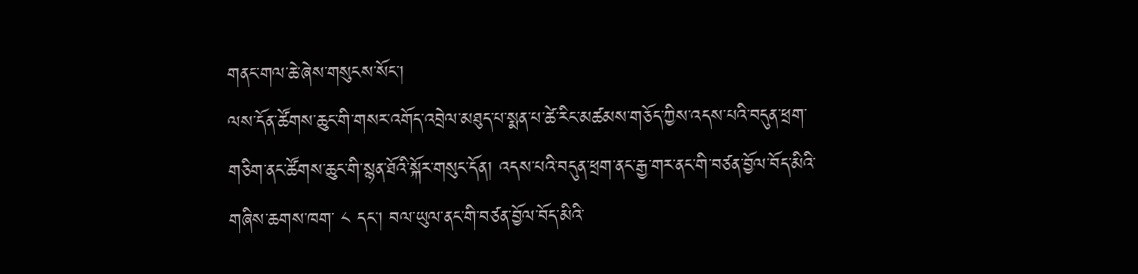གནང་གལ་ཆེ་ཞེས་གསུངས་སོང་།
ལས་དོན་ཚོགས་ཆུང་གི་གསར་འགོད་འབྲེལ་མཐུད་པ་སྨན་པ་ཚེ་རིང་མཚམས་གཅོད་ཀྱིས་འདས་པའི་བདུན་ཕྲག་གཅིག་ནང་ཚོགས་ཆུང་གི་སྙན་ཐོའི་སྐོར་གསུང་དོན། འདས་པའི་བདུན་ཕྲག་ནང་རྒྱ་གར་ནང་གི་བཙན་བྱོལ་བོད་མིའི་གཞིས་ཆགས་ཁག་ ༨ དང་། བལ་ཡུལ་ནང་གི་བཙན་བྱོལ་བོད་མིའི་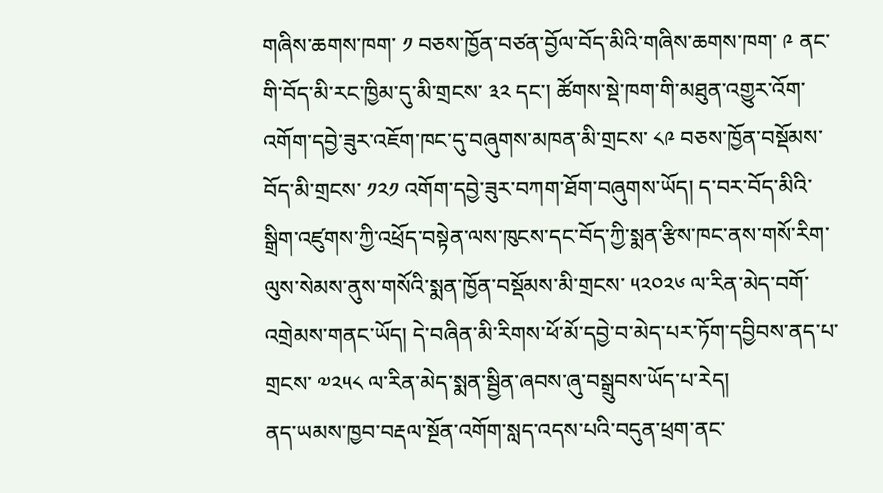གཞིས་ཆགས་ཁག་ ༡ བཅས་ཁྱོན་བཙན་བྱོལ་བོད་མིའི་གཞིས་ཆགས་ཁག་ ༩ ནང་གི་བོད་མི་རང་ཁྱིམ་དུ་མི་གྲངས་ ༣༢ དང་། ཚོགས་སྡེ་ཁག་གི་མཐུན་འགྱུར་འོག་འགོག་དབྱེ་ཟུར་འཇོག་ཁང་དུ་བཞུགས་མཁན་མི་གྲངས་ ༨༩ བཅས་ཁྱོན་བསྡོམས་བོད་མི་གྲངས་ ༡༢༡ འགོག་དབྱེ་ཟུར་བཀག་ཐོག་བཞུགས་ཡོད། ད་བར་བོད་མིའི་སྒྲིག་འཛུགས་ཀྱི་འཕྲོད་བསྟེན་ལས་ཁུངས་དང་བོད་ཀྱི་སྨན་རྩིས་ཁང་ནས་གསོ་རིག་ལུས་སེམས་ནུས་གསོའི་སྨན་ཁྱོན་བསྡོམས་མི་གྲངས་ ༥༢༠༢༦ ལ་རིན་མེད་བགོ་འགྲེམས་གནང་ཡོད། དེ་བཞིན་མི་རིགས་ཕོ་མོ་དབྱེ་བ་མེད་པར་ཏོག་དབྱིབས་ནད་པ་གྲངས་ ༧༢༥༨ ལ་རིན་མེད་སྨན་སྦྱིན་ཞབས་ཞུ་བསྒྲུབས་ཡོད་པ་རེད།
ནད་ཡམས་ཁྱབ་བརྡལ་སྔོན་འགོག་སླད་འདས་པའི་བདུན་ཕྲག་ནང་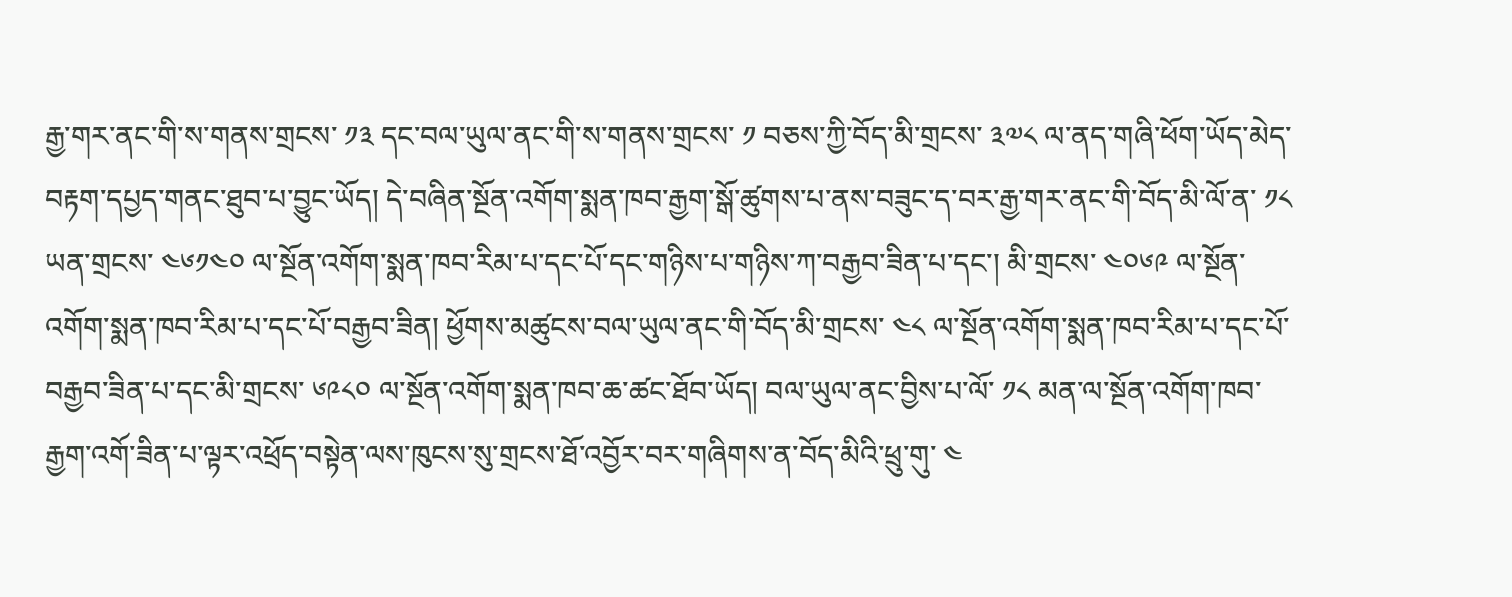རྒྱ་གར་ནང་གི་ས་གནས་གྲངས་ ༡༣ དང་བལ་ཡུལ་ནང་གི་ས་གནས་གྲངས་ ༡ བཅས་ཀྱི་བོད་མི་གྲངས་ ༣༧༨ ལ་ནད་གཞི་ཕོག་ཡོད་མེད་བརྟག་དཔྱད་གནང་ཐུབ་པ་བྱུང་ཡོད། དེ་བཞིན་སྔོན་འགོག་སྨན་ཁབ་རྒྱག་སྒོ་ཚུགས་པ་ནས་བཟུང་ད་བར་རྒྱ་གར་ནང་གི་བོད་མི་ལོ་ན་ ༡༨ ཡན་གྲངས་ ༤༦༡༤༠ ལ་སྔོན་འགོག་སྨན་ཁབ་རིམ་པ་དང་པོ་དང་གཉིས་པ་གཉིས་ཀ་བརྒྱབ་ཟིན་པ་དང་། མི་གྲངས་ ༤༠༦༩ ལ་སྔོན་འགོག་སྨན་ཁབ་རིམ་པ་དང་པོ་བརྒྱབ་ཟིན། ཕྱོགས་མཚུངས་བལ་ཡུལ་ནང་གི་བོད་མི་གྲངས་ ༤༨ ལ་སྔོན་འགོག་སྨན་ཁབ་རིམ་པ་དང་པོ་བརྒྱབ་ཟིན་པ་དང་མི་གྲངས་ ༦༩༨༠ ལ་སྔོན་འགོག་སྨན་ཁབ་ཆ་ཚང་ཐོབ་ཡོད། བལ་ཡུལ་ནང་བྱིས་པ་ལོ་ ༡༨ མན་ལ་སྔོན་འགོག་ཁབ་རྒྱག་འགོ་ཟིན་པ་ལྟར་འཕྲོད་བསྟེན་ལས་ཁུངས་སུ་གྲངས་ཐོ་འབྱོར་བར་གཞིགས་ན་བོད་མིའི་ཕྲུ་གུ་ ༤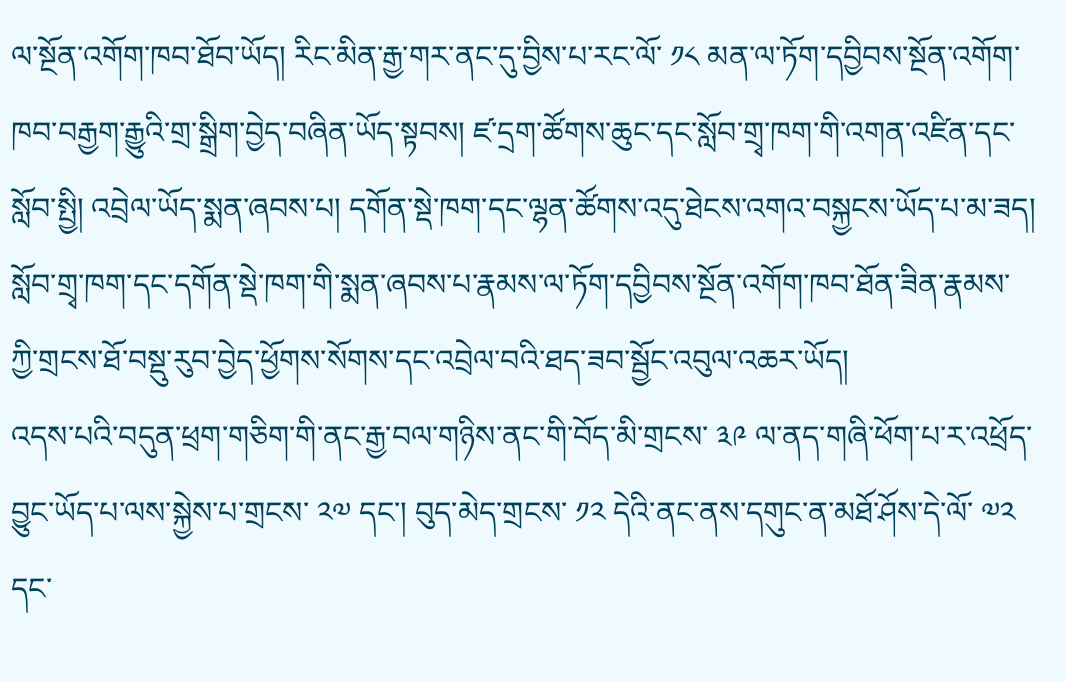ལ་སྔོན་འགོག་ཁབ་ཐོབ་ཡོད། རིང་མིན་རྒྱ་གར་ནང་དུ་བྱིས་པ་རང་ལོ་ ༡༨ མན་ལ་ཏོག་དབྱིབས་སྔོན་འགོག་ཁབ་བརྒྱག་རྒྱུའི་གྲ་སྒྲིག་བྱེད་བཞིན་ཡོད་སྟབས། ཛ་དྲག་ཚོགས་ཆུང་དང་སློབ་གྲྭ་ཁག་གི་འགན་འཛིན་དང་སློབ་སྤྱི། འབྲེལ་ཡོད་སྨན་ཞབས་པ། དགོན་སྡེ་ཁག་དང་ལྷན་ཚོགས་འདུ་ཐེངས་འགའ་བསྐྱངས་ཡོད་པ་མ་ཟད། སློབ་གྲྭ་ཁག་དང་དགོན་སྡེ་ཁག་གི་སྨན་ཞབས་པ་རྣམས་ལ་ཏོག་དབྱིབས་སྔོན་འགོག་ཁབ་ཐོན་ཟིན་རྣམས་ཀྱི་གྲངས་ཐོ་བསྡུ་རུབ་བྱེད་ཕྱོགས་སོགས་དང་འབྲེལ་བའི་ཐད་ཟབ་སྦྱོང་འབུལ་འཆར་ཡོད།
འདས་པའི་བདུན་ཕྲག་གཅིག་གི་ནང་རྒྱ་བལ་གཉིས་ནང་གི་བོད་མི་གྲངས་ ༣༩ ལ་ནད་གཞི་ཕོག་པ་ར་འཕྲོད་བྱུང་ཡོད་པ་ལས་སྐྱེས་པ་གྲངས་ ༢༧ དང་། བུད་མེད་གྲངས་ ༡༢ དེའི་ནང་ནས་དགུང་ན་མཐོ་ཤོས་དེ་ལོ་ ༧༢ དང་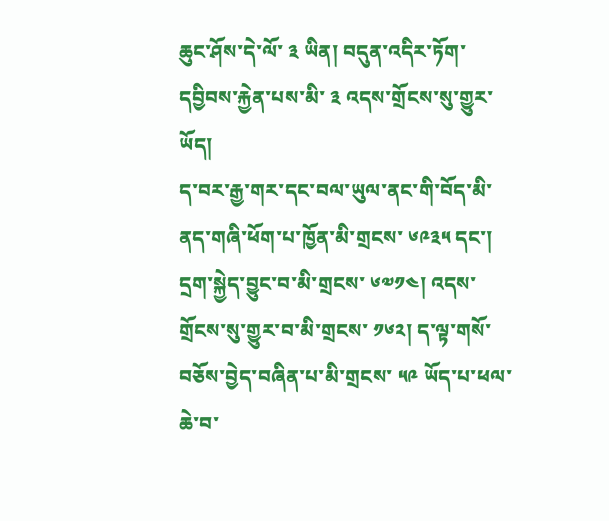ཆུང་ཤོས་དེ་ལོ་ ༣ ཡིན། བདུན་འདིར་ཏོག་དབྱིབས་རྐྱེན་པས་མི་ ༣ འདས་གྲོངས་སུ་གྱུར་ཡོད།
ད་བར་རྒྱ་གར་དང་བལ་ཡུལ་ནང་གི་བོད་མི་ནད་གཞི་ཕོག་པ་ཁྱོན་མི་གྲངས་ ༦༩༣༥ དང་། དྲག་སྐྱེད་བྱུང་བ་མི་གྲངས་ ༦༧༡༤། འདས་གྲོངས་སུ་གྱུར་བ་མི་གྲངས་ ༡༦༢། ད་ལྟ་གསོ་བཅོས་བྱེད་བཞིན་པ་མི་གྲངས་ ༥༩ ཡོད་པ་ཕལ་ཆེ་བ་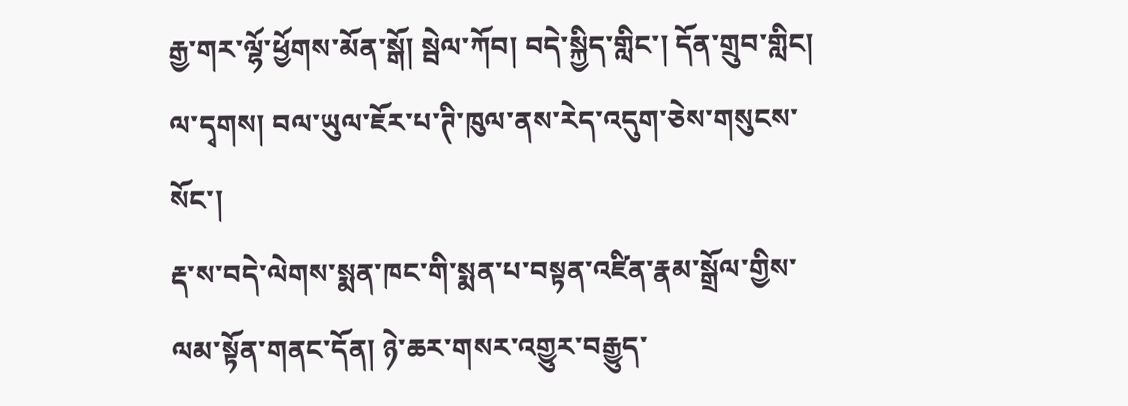རྒྱ་གར་ལྷོ་ཕྱོགས་མོན་སྒོ། སྦེལ་ཀོབ། བདེ་སྐྱིད་གླིང་། དོན་གྲུབ་གླིང། ལ་དྭགས། བལ་ཡུལ་ཇོར་པ་ཊི་ཁུལ་ནས་རེད་འདུག་ཅེས་གསུངས་སོང་།
རྡ་ས་བདེ་ལེགས་སྨན་ཁང་གི་སྨན་པ་བསྟན་འཛིན་རྣམ་སྒྲོལ་གྱིས་ལམ་སྟོན་གནང་དོན། ཉེ་ཆར་གསར་འགྱུར་བརྒྱུད་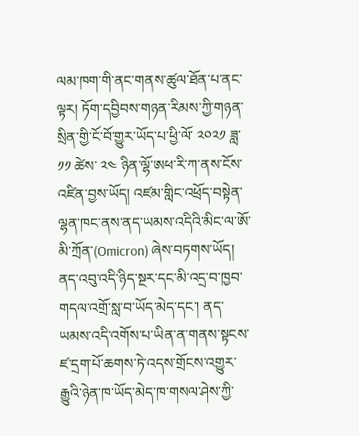ལམ་ཁག་གི་ནང་གནས་ཚུལ་ཐོན་པ་ནང་ལྟར། ཏོག་དབྱིབས་གཉན་རིམས་ཀྱི་གཉན་སྲིན་གྱི་ངོ་བོ་གྱུར་ཡོད་པ་ཕྱི་ལོ་ ༢༠༢༡ ཟླ་ ༡༡ ཚེས་ ༢༤ ཉིན་ལྷོ་ཨཕ་རི་ཀ་ནས་ངོས་འཛིན་བྱས་ཡོད། འཛམ་གླིང་འཕྲོད་བསྟེན་ལྷན་ཁང་ནས་ནད་ཡམས་འདིའི་མིང་ལ་ཨོ་མི་ཀྲོན་(Omicron) ཞེས་བཏགས་ཡོད། ནད་འབུ་འདི་ཉིད་སྔར་དང་མི་འདྲ་བ་ཁྱབ་གདལ་འགྲོ་སླ་བ་ཡོད་མེད་དང་། ནད་ཡམས་འདི་འགོས་པ་ཡིན་ན་གནས་སྟངས་ཛ་དྲག་པོ་ཆགས་ཏེ་འདས་གྲོངས་འགྱུར་རྒྱུའི་ཉེན་ཁ་ཡོད་མེད་ཁ་གསལ་ཤེས་ཀྱི་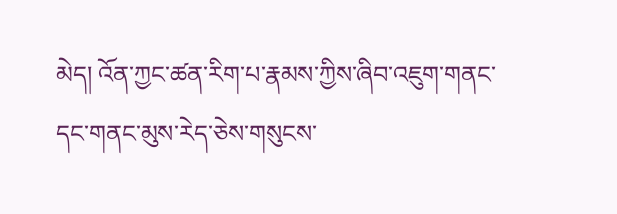མེད། འོན་ཀྱང་ཚན་རིག་པ་རྣམས་ཀྱིས་ཞིབ་འཇུག་གནང་དང་གནང་མུས་རེད་ཅེས་གསུངས་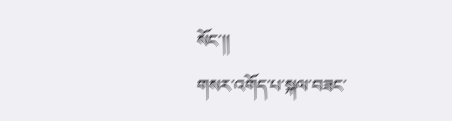སོང་།།
གསར་འགོད་པ་སྐལ་བཟང་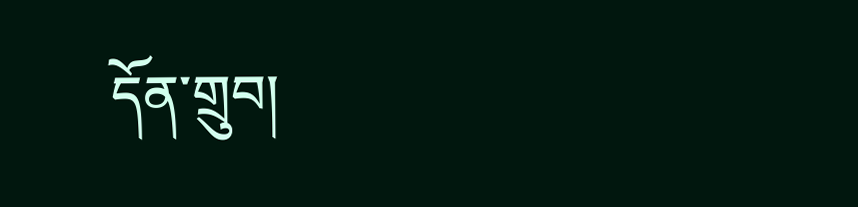དོན་གྲུབ།